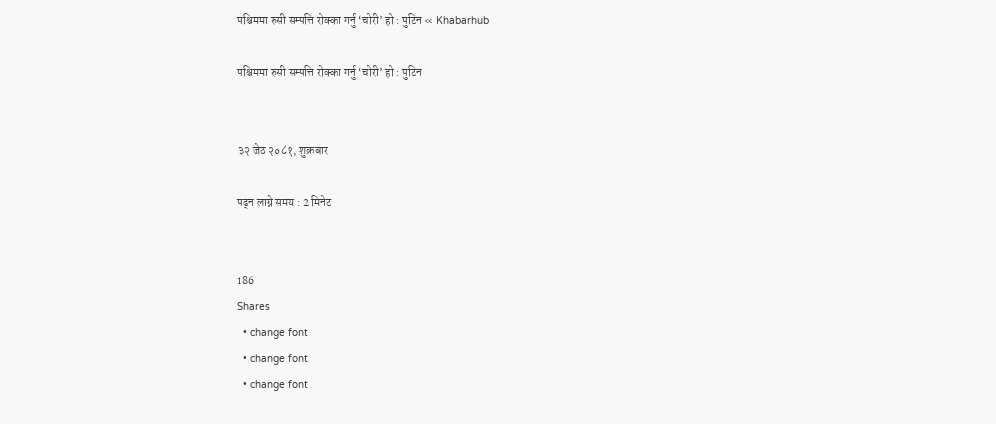पश्चिममा रुसी सम्पत्ति रोक्का गर्नु ‘चोरी’ हो : पुटिन « Khabarhub

पश्चिममा रुसी सम्पत्ति रोक्का गर्नु ‘चोरी’ हो : पुटिन


३२ जेठ २०८१, शुक्रबार

पढ्न लाग्ने समय : 2 मिनेट


186
Shares
  • change font
  • change font
  • change font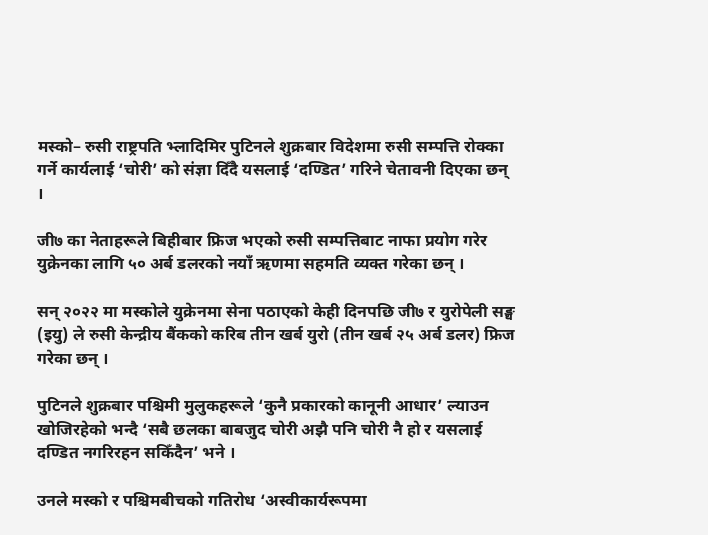मस्को– रुसी राष्ट्रपति भ्लादिमिर पुटिनले शुक्रबार विदेशमा रुसी सम्पत्ति रोक्का गर्ने कार्यलाई ‘चोरी’ को संज्ञा दिँदै यसलाई ‘दण्डित’ गरिने चेतावनी दिएका छन्  ।

जी७ का नेताहरूले बिहीबार फ्रिज भएको रुसी सम्पत्तिबाट नाफा प्रयोग गरेर युक्रेनका लागि ५० अर्ब डलरको नयाँ ऋणमा सहमति व्यक्त गरेका छन् ।

सन् २०२२ मा मस्कोले युक्रेनमा सेना पठाएको केही दिनपछि जी७ र युरोपेली सङ्घ (इयु) ले रुसी केन्द्रीय बैंकको करिब तीन खर्ब युरो (तीन खर्ब २५ अर्ब डलर) फ्रिज गरेका छन् ।

पुटिनले शुक्रबार पश्चिमी मुलुकहरूले ‘कुनै प्रकारको कानूनी आधार’ ल्याउन खोजिरहेको भन्दै ‘सबै छलका बाबजुद चोरी अझै पनि चोरी नै हो र यसलाई दण्डित नगरिरहन सकिँदैन’ भने ।

उनले मस्को र पश्चिमबीचको गतिरोध ‘अस्वीकार्यरूपमा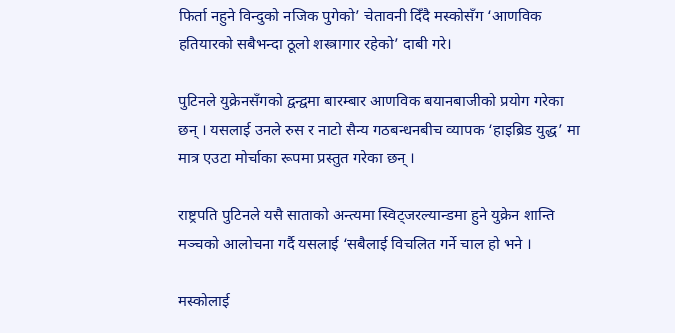फिर्ता नहुने विन्दुको नजिक पुगेको’ चेतावनी दिँदै मस्कोसँग ‘आणविक हतियारको सबैभन्दा ठूलो शस्त्रागार रहेको’ दाबी गरे।

पुटिनले युक्रेनसँगको द्वन्द्वमा बारम्बार आणविक बयानबाजीको प्रयोग गरेका छन् । यसलाई उनले रुस र नाटो सैन्य गठबन्धनबीच व्यापक ‘हाइब्रिड युद्ध’ मा मात्र एउटा मोर्चाका रूपमा प्रस्तुत गरेका छन् ।

राष्ट्रपति पुटिनले यसै साताको अन्त्यमा स्विट्जरल्यान्डमा हुने युक्रेन शान्ति मञ्चको आलोचना गर्दै यसलाई ‘सबैलाई विचलित गर्ने चाल हो भने ।

मस्कोलाई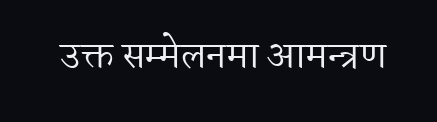उक्त सम्मेलनमा आमन्त्रण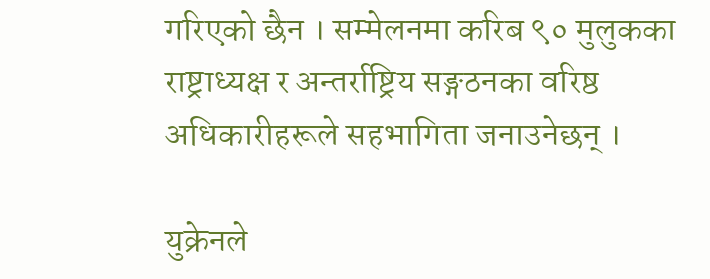गरिएको छैन । सम्मेलनमा करिब ९० मुलुकका राष्ट्राध्यक्ष र अन्तर्राष्ट्रिय सङ्गठनका वरिष्ठ अधिकारीहरूले सहभागिता जनाउनेछन् ।

युक्रेनले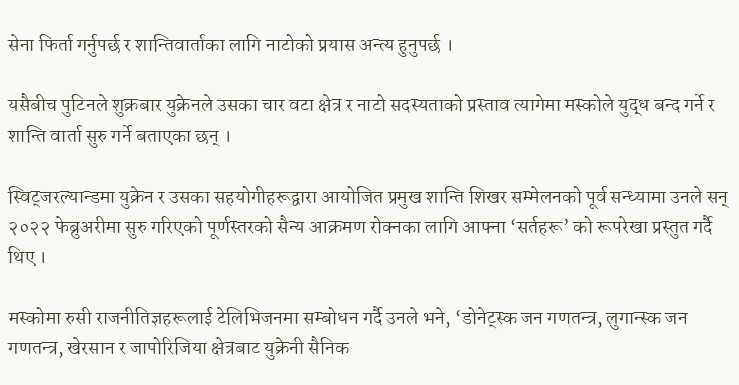सेना फिर्ता गर्नुपर्छ र शान्तिवार्ताका लागि नाटोको प्रयास अन्त्य हुनुपर्छ ।

यसैबीच पुटिनले शुक्रबार युक्रेनले उसका चार वटा क्षेत्र र नाटो सदस्यताको प्रस्ताव त्यागेमा मस्कोले युद्ध बन्द गर्ने र शान्ति वार्ता सुरु गर्ने बताएका छन् ।

स्विट्जरल्यान्डमा युक्रेन र उसका सहयोगीहरूद्वारा आयोजित प्रमुख शान्ति शिखर सम्मेलनको पूर्व सन्ध्यामा उनले सन् २०२२ फेब्रुअरीमा सुरु गरिएको पूर्णस्तरको सैन्य आक्रमण रोक्नका लागि आफ्ना ‘सर्तहरू’ को रूपरेखा प्रस्तुत गर्दै थिए ।

मस्कोमा रुसी राजनीतिज्ञहरूलाई टेलिभिजनमा सम्बोधन गर्दै उनले भने, ‘डोनेट्स्क जन गणतन्त्र, लुगान्स्क जन गणतन्त्र, खेरसान र जापोरिजिया क्षेत्रबाट युक्रेनी सैनिक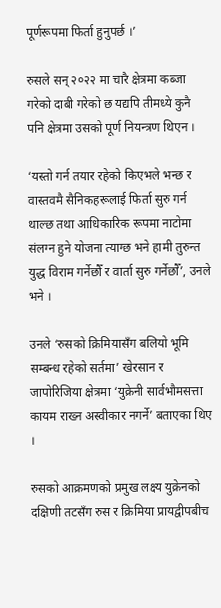पूर्णरूपमा फिर्ता हुनुपर्छ ।’

रुसले सन् २०२२ मा चारै क्षेत्रमा कब्जा गरेको दाबी गरेको छ यद्यपि तीमध्ये कुनै पनि क्षेत्रमा उसको पूर्ण नियन्त्रण थिएन ।

‘यस्तो गर्न तयार रहेको किएभले भन्छ र वास्तवमै सैनिकहरूलाई फिर्ता सुरु गर्न थाल्छ तथा आधिकारिक रूपमा नाटोमा संलग्न हुने योजना त्याग्छ भने हामी तुरुन्त युद्ध विराम गर्नेछौँ र वार्ता सुरु गर्नेछौँ’, उनले भने ।

उनले ‘रुसको क्रिमियासँग बलियो भूमि सम्बन्ध रहेको सर्तमा’ खेरसान र जापोरिजिया क्षेत्रमा ‘युक्रेनी सार्वभौमसत्ता कायम राख्न अस्वीकार नगर्ने’ बताएका थिए ।

रुसको आक्रमणको प्रमुख लक्ष्य युक्रेनको दक्षिणी तटसँग रुस र क्रिमिया प्रायद्वीपबीच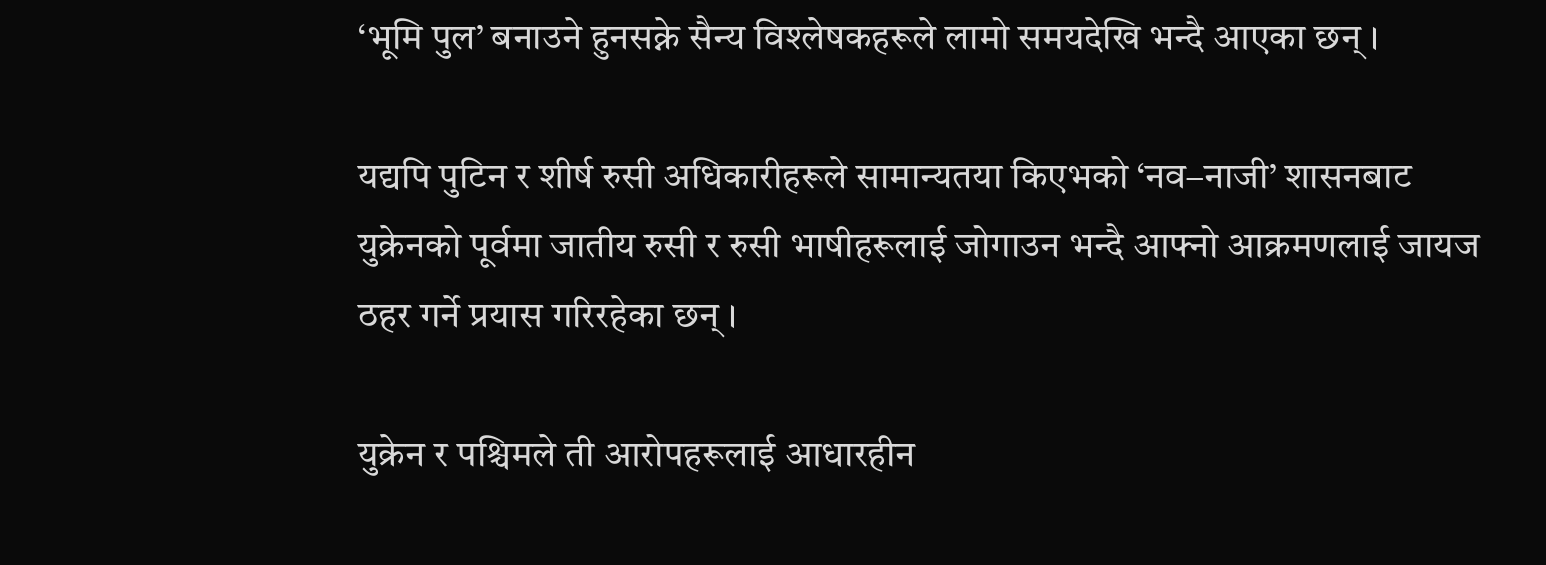‘भूमि पुल’ बनाउने हुनसक्ने सैन्य विश्लेषकहरूले लामो समयदेखि भन्दै आएका छन् ।

यद्यपि पुटिन र शीर्ष रुसी अधिकारीहरूले सामान्यतया किएभको ‘नव–नाजी’ शासनबाट युक्रेनको पूर्वमा जातीय रुसी र रुसी भाषीहरूलाई जोगाउन भन्दै आफ्नो आक्रमणलाई जायज ठहर गर्ने प्रयास गरिरहेका छन् ।

युक्रेन र पश्चिमले ती आरोपहरूलाई आधारहीन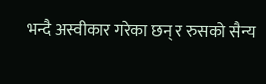भन्दै अस्वीकार गरेका छन् र रुसको सैन्य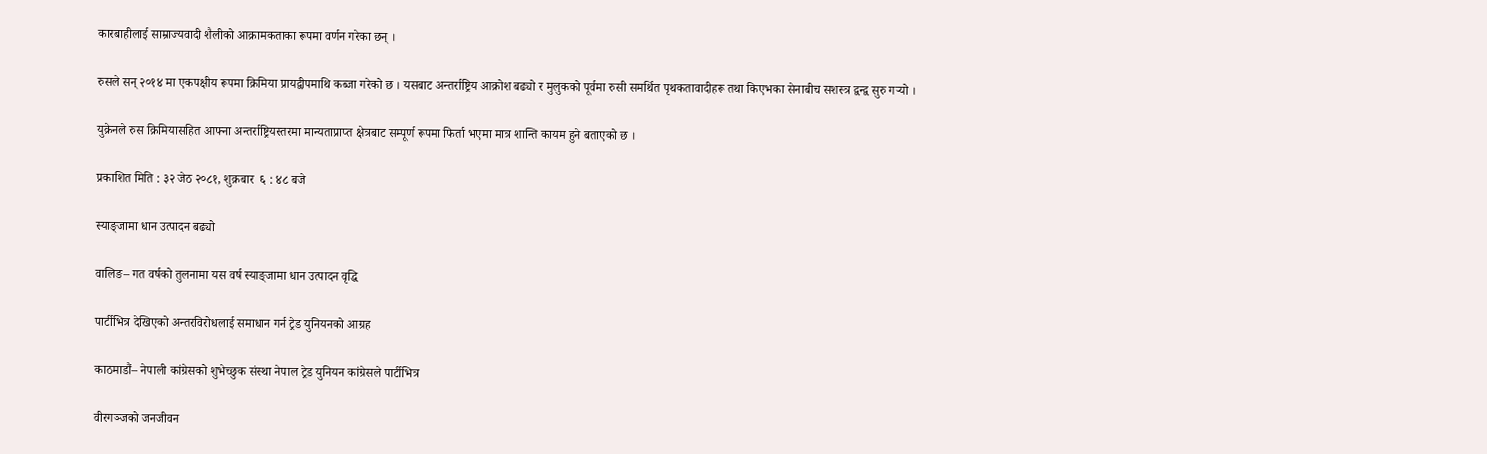कारबाहीलाई साम्राज्यवादी शैलीको आक्रामकताका रूपमा वर्णन गरेका छन् ।

रुसले सन् २०१४ मा एकपक्षीय रूपमा क्रिमिया प्रायद्वीपमाथि कब्जा गरेको छ । यसबाट अन्तर्राष्ट्रिय आक्रोश बढ्यो र मुलुकको पूर्वमा रुसी समर्थित पृथकतावादीहरू तथा किएभका सेनाबीच सशस्त्र द्वन्द्व सुरु गर्‍यो ।

युक्रेनले रुस क्रिमियासहित आफ्ना अन्तर्राष्ट्रियस्तरमा मान्यताप्राप्त क्षेत्रबाट सम्पूर्ण रूपमा फिर्ता भएमा मात्र शान्ति कायम हुने बताएको छ ।

प्रकाशित मिति : ३२ जेठ २०८१, शुक्रबार  ६ : ४८ बजे

स्याङ्जामा धान उत्पादन बढ्यो

वालिङ– गत वर्षको तुलनामा यस वर्ष स्याङ्जामा धान उत्पादन वृद्धि

पार्टीभित्र देखिएको अन्तरविरोधलाई समाधान गर्न ट्रेड युनियनको आग्रह

काठमाडौं– नेपाली कांग्रेसको शुभेच्छुक संस्था नेपाल ट्रेड युनियन कांग्रेसले पार्टीभित्र

वीरगञ्जको जनजीवन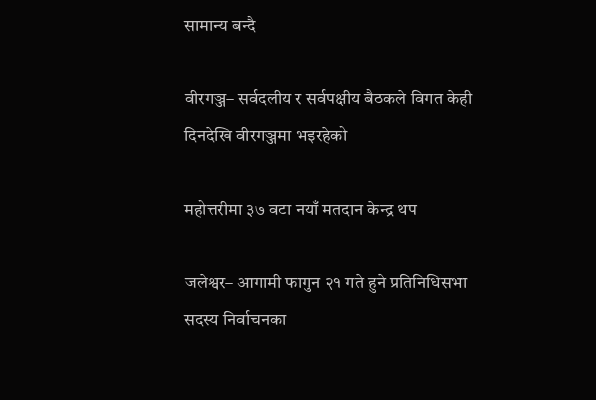सामान्य बन्दै

वीरगञ्ज– सर्वदलीय र सर्वपक्षीय बैठकले विगत केही दिनदेखि वीरगञ्जमा भइरहेको

महोत्तरीमा ३७ वटा नयाँ मतदान केन्द्र थप

जलेश्वर– आगामी फागुन २१ गते हुने प्रतिनिधिसभा सदस्य निर्वाचनका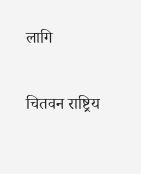लागि

चितवन राष्ट्रिय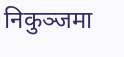निकुञ्जमा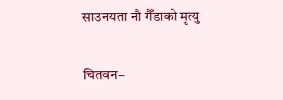साउनयता नौ गैँडाको मृत्यु

चितवन–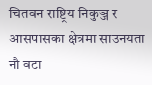चितवन राष्ट्रिय निकुञ्ज र आसपासका क्षेत्रमा साउनयता नौ वटा